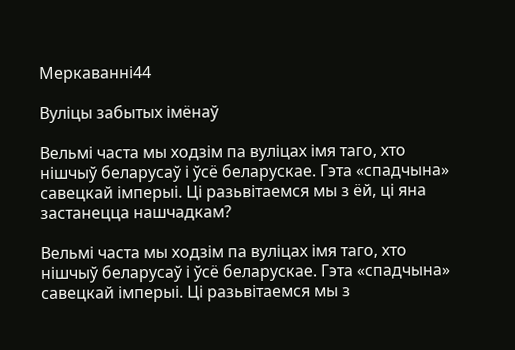Меркаванні44

Вуліцы забытых імёнаў

Вельмі часта мы ходзім па вуліцах імя таго, хто нішчыў беларусаў і ўсё беларускае. Гэта «спадчына» савецкай імперыі. Ці разьвітаемся мы з ёй, ці яна застанецца нашчадкам?

Вельмі часта мы ходзім па вуліцах імя таго, хто нішчыў беларусаў і ўсё беларускае. Гэта «спадчына» савецкай імперыі. Ці разьвітаемся мы з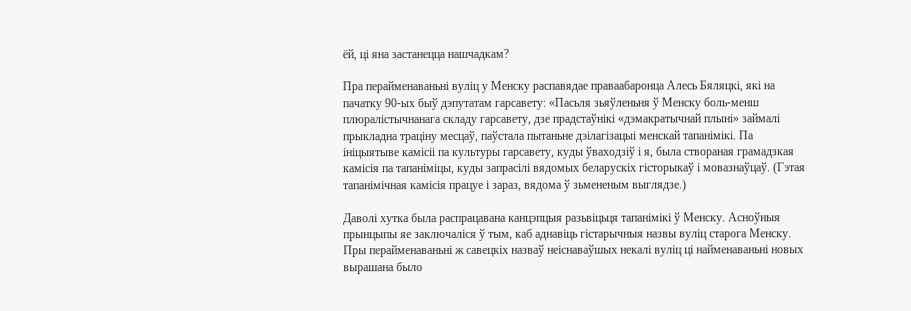ёй, ці яна застанецца нашчадкам?

Пра перайменаваньні вуліц у Менску распавядае праваабаронца Алесь Бяляцкі, які на пачатку 90‑ых быў дэпутатам гарсавету: «Пасьля зьяўленьня ў Менску боль‑менш плюралістычнанага складу гарсавету, дзе прадстаўнікі «дэмакратычнай плыні» займалі прыкладна траціну месцаў, паўстала пытаньне дэілагізацыі менскай тапанімікі. Па ініцыятыве камісіі па культуры гарсавету, куды ўваходзіў і я, была створаная грамадзкая камісія па тапаніміцы, куды запрасілі вядомых беларускіх гісторыкаў і мовазнаўцаў. (Гэтая тапанімічная камісія працуе і зараз, вядома ў зьмененым выглядзе.)

Даволі хутка была распрацавана канцэпцыя разьвіцьця тапанімікі ў Менску. Асноўныя прынцыпы яе заключаліся ў тым, каб аднавіць гістарычныя назвы вуліц старога Менску. Пры перайменаваньні ж савецкіх назваў неіснаваўшых некалі вуліц ці найменаваньні новых вырашана было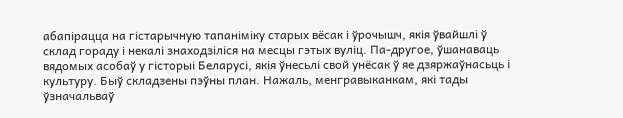абапірацца на гістарычную тапаніміку старых вёсак і ўрочышч, якія ўвайшлі ў склад гораду і некалі знаходзіліся на месцы гэтых вуліц. Па‑другое, ўшанаваць вядомых асобаў у гісторыі Беларусі, якія ўнесьлі свой унёсак ў яе дзяржаўнасьць і культуру. Быў складзены пэўны план. Нажаль, менгравыканкам, які тады ўзначальваў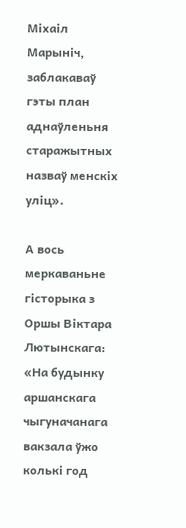Міхаіл Марыніч, заблакаваў гэты план аднаўленьня старажытных назваў менскіх уліц».

А вось меркаваньне гісторыка з Оршы Віктара Лютынскага: «На будынку аршанскага чыгуначанага вакзала ўжо колькі год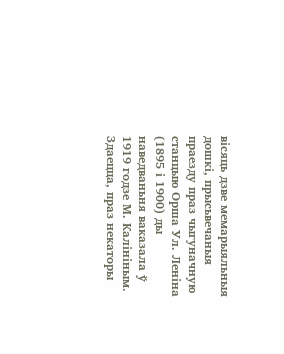вісяць дзве мемарыяльныя дошкі, прысьвечаныя праезду праз чыгуначную станцыю Орша Ул. Леніна (1895 і 1900) ды наведваньня ваказала ў 1919 годзе М. Калініным. Здаецца, праз некаторы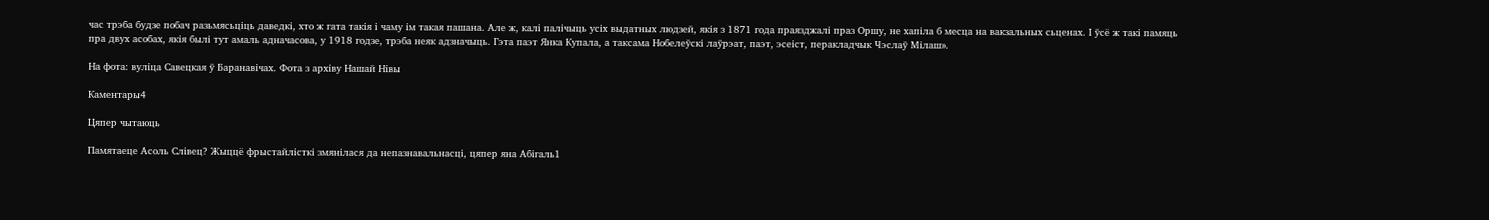час трэба будзе побач разьмясьціць даведкі, хто ж гата такія і чаму ім такая пашана. Але ж, калі палічыць усіх выдатных людзей, якія з 1871 года праязджалі праз Оршу, не хапіла б месца на вакзальных сьценах. І ўсё ж такі памяць пра двух асобах, якія былі тут амаль адначасова, у 1918 годзе, трэба неяк адзначыць. Гэта паэт Янка Купала, а таксама Нобелеўскі лаўрэат, паэт, эсеіст, перакладчык Чэслаў Мілаш».

На фота: вуліца Савецкая ў Баранавічах. Фота з архіву Нашай Нівы

Каментары4

Цяпер чытаюць

Памятаеце Асоль Слівец? Жыццё фрыстайлісткі змянілася да непазнавальнасці, цяпер яна Абігаль1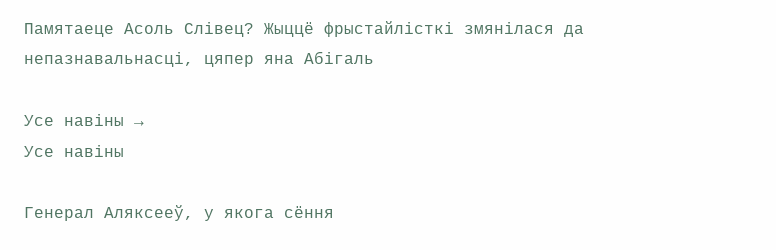Памятаеце Асоль Слівец? Жыццё фрыстайлісткі змянілася да непазнавальнасці, цяпер яна Абігаль

Усе навіны →
Усе навіны

Генерал Аляксееў, у якога сёння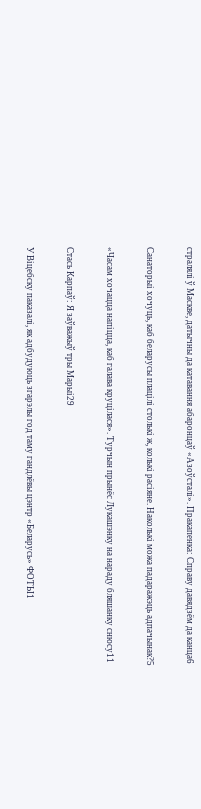стралялі ў Маскве, датычны да катавання абаронцаў «Азоўсталі». Пракапенка: Справу давядзём да канца6

Санаторыі хочуць, каб беларусы плацілі столькі ж, колькі расіяне. Наколькі можа падаражэць адпачынак?5

«Часам хочацца напіцца, каб галава круцілася». Турчын прынёс Лукашэнку на нараду бляшанку снюсу11

Стась Карпаў: Я заўважыў тры Марыі29

У Віцебску паказалі, як адбудуюць згарэлы год таму гандлёвы цэнтр «Беларусь» ФОТЫ1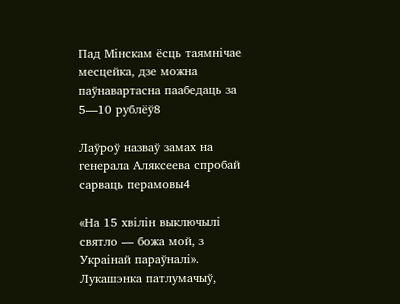Пад Мінскам ёсць таямнічае месцейка, дзе можна паўнавартасна паабедаць за 5—10 рублёў8

Лаўроў назваў замах на генерала Аляксеева спробай сарваць перамовы4

«На 15 хвілін выключылі святло — божа мой, з Украінай параўналі». Лукашэнка патлумачыў,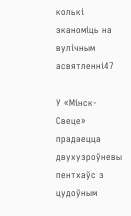колькі эканоміць на вулічным асвятленні47

У «Мінск-Свеце» прадаецца двухузроўневы пентхаўс з цудоўным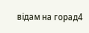відам на горад4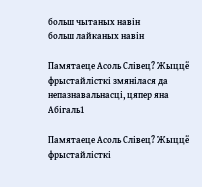больш чытаных навін
больш лайканых навін

Памятаеце Асоль Слівец? Жыццё фрыстайлісткі змянілася да непазнавальнасці, цяпер яна Абігаль1

Памятаеце Асоль Слівец? Жыццё фрыстайлісткі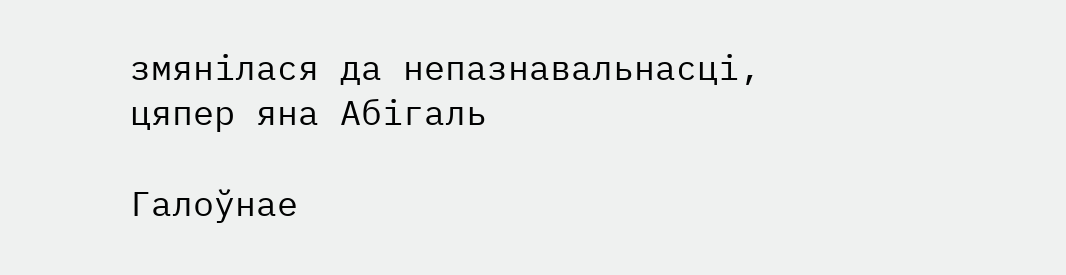змянілася да непазнавальнасці, цяпер яна Абігаль

Галоўнае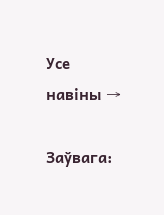Усе навіны →

Заўвага: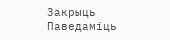Закрыць Паведаміць